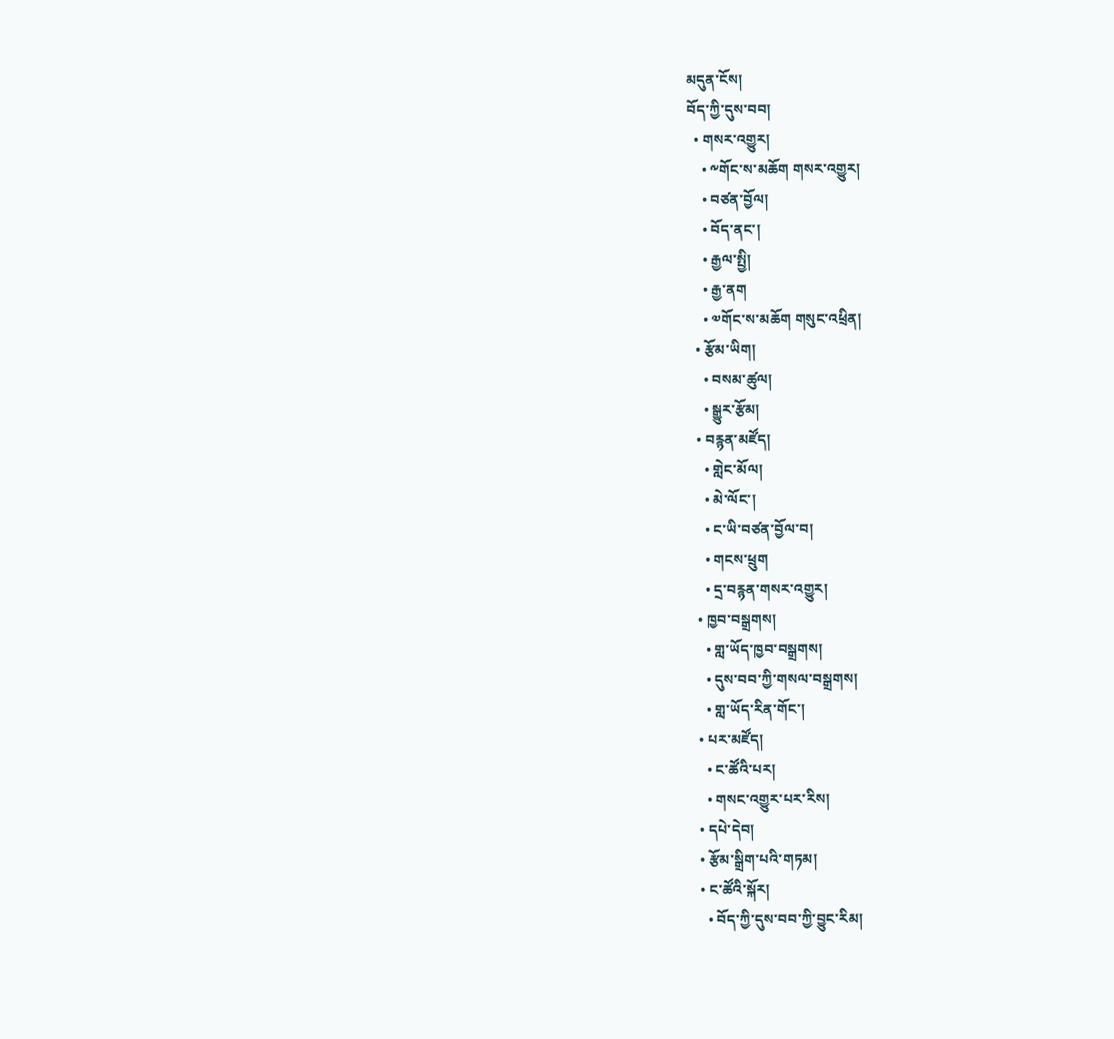མདུན་ངོས།
བོད་ཀྱི་དུས་བབ།
  • གསར་འགྱུར།
    • ༸གོང་ས་མཆོག གསར་འགྱུར།
    • བཙན་བྱོལ།
    • བོད་ནང་།
    • རྒྱལ་སྤྱི།
    • རྒྱ་ནག
    • ༧གོང་ས་མཆོག གསུང་འཕྲིན།
  • རྩོམ་ཡིག།
    • བསམ་ཚུལ།
    • སྒྱུར་རྩོམ།
  • བརྙན་མཛོད།
    • གླེང་མོལ།
    • མེ་ལོང་།
    • ང་ཡི་བཙན་བྱོལ་བ།
    • གངས་ཕྲུག
    • དྲ་བརྙན་གསར་འགྱུར།
  • ཁྱབ་བསྒྲགས།
    • གླ་ཡོད་ཁྱབ་བསྒྲགས།
    • དུས་བབ་ཀྱི་གསལ་བསྒྲགས།
    • གླ་ཡོད་རིན་གོང་།
  • པར་མཛོད།
    • ང་ཚོའི་པར།
    • གསང་འགྱུར་པར་རིས།
  • དཔེ་དེབ།
  • རྩོམ་སྒྲིག་པའི་གཏམ།
  • ང་ཚོའི་སྐོར།
    • བོད་ཀྱི་དུས་བབ་ཀྱི་བྱུང་རིམ།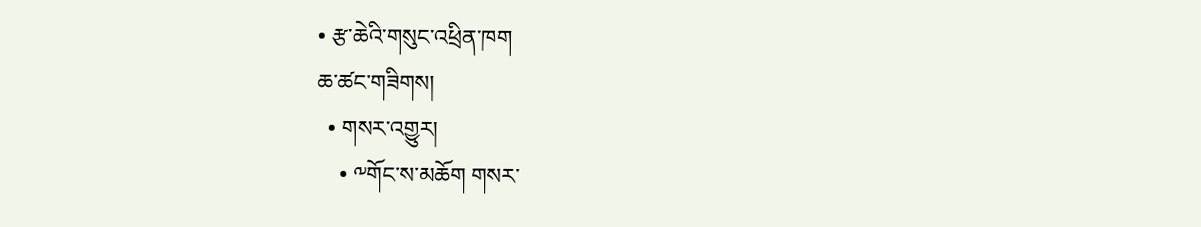• རྩ་ཆེའི་གསུང་འཕྲིན་ཁག
ཆ་ཚང་གཟིགས།
  • གསར་འགྱུར།
    • ༸གོང་ས་མཆོག གསར་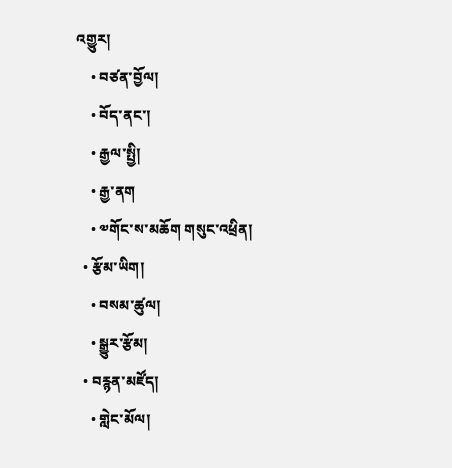འགྱུར།
    • བཙན་བྱོལ།
    • བོད་ནང་།
    • རྒྱལ་སྤྱི།
    • རྒྱ་ནག
    • ༧གོང་ས་མཆོག གསུང་འཕྲིན།
  • རྩོམ་ཡིག།
    • བསམ་ཚུལ།
    • སྒྱུར་རྩོམ།
  • བརྙན་མཛོད།
    • གླེང་མོལ།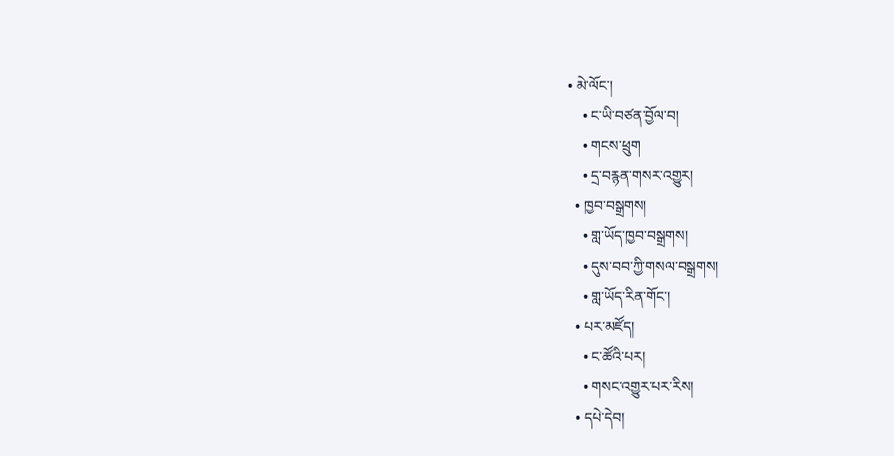• མེ་ལོང་།
    • ང་ཡི་བཙན་བྱོལ་བ།
    • གངས་ཕྲུག
    • དྲ་བརྙན་གསར་འགྱུར།
  • ཁྱབ་བསྒྲགས།
    • གླ་ཡོད་ཁྱབ་བསྒྲགས།
    • དུས་བབ་ཀྱི་གསལ་བསྒྲགས།
    • གླ་ཡོད་རིན་གོང་།
  • པར་མཛོད།
    • ང་ཚོའི་པར།
    • གསང་འགྱུར་པར་རིས།
  • དཔེ་དེབ།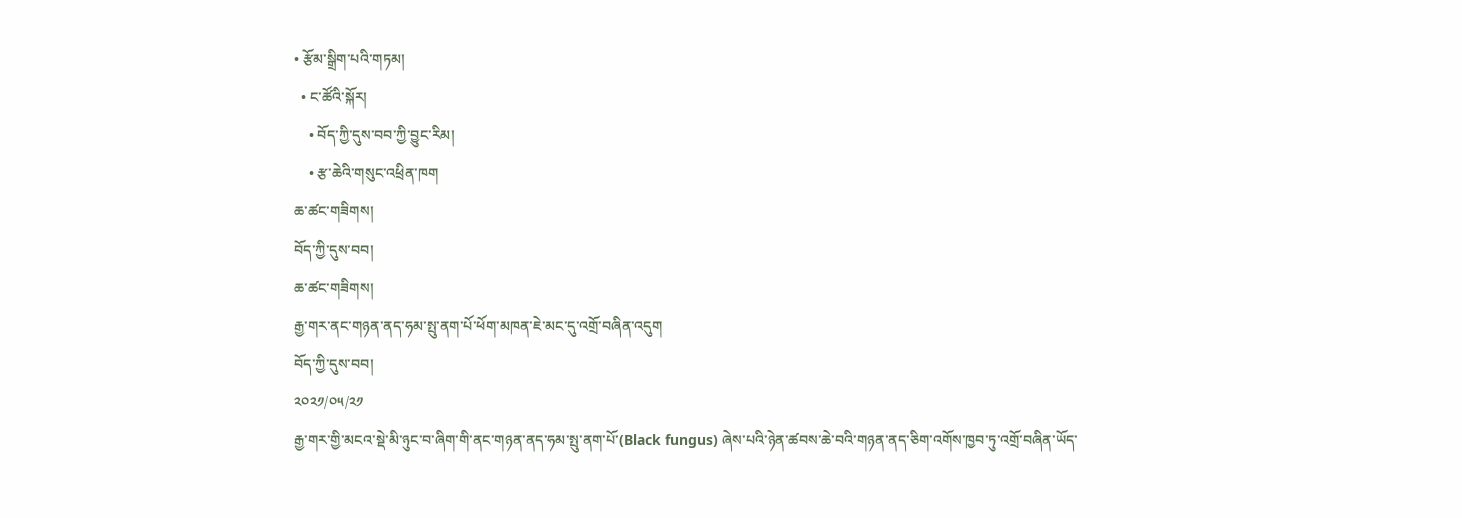• རྩོམ་སྒྲིག་པའི་གཏམ།
  • ང་ཚོའི་སྐོར།
    • བོད་ཀྱི་དུས་བབ་ཀྱི་བྱུང་རིམ།
    • རྩ་ཆེའི་གསུང་འཕྲིན་ཁག
ཆ་ཚང་གཟིགས།
བོད་ཀྱི་དུས་བབ།
ཆ་ཚང་གཟིགས།
རྒྱ་གར་ནང་གཉན་ནད་ཧམ་སྤུ་ནག་པོ་ཕོག་མཁན་ཇེ་མང་དུ་འགྲོ་བཞིན་འདུག
བོད་ཀྱི་དུས་བབ།
༢༠༢༡/༠༥/༢༡
རྒྱ་གར་གྱི་མངའ་སྡེ་མི་ཉུང་བ་ཞིག་གི་ནང་གཉན་ནད་ཧམ་སྤུ་ནག་པོ་(Black fungus) ཞེས་པའི་ཉེན་ཚབས་ཆེ་བའི་གཉན་ནད་ཅིག་འགོས་ཁྱབ་ཏུ་འགྲོ་བཞིན་ཡོད་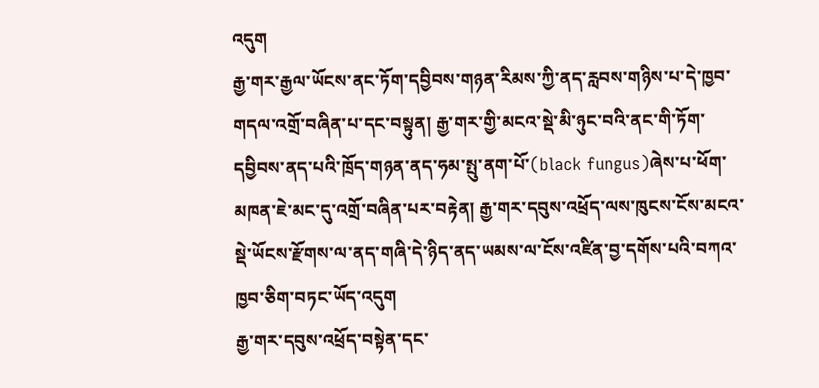འདུག
རྒྱ་གར་རྒྱལ་ཡོངས་ནང་ཏོག་དབྱིབས་གཉན་རིམས་ཀྱི་ནད་རླབས་གཉིས་པ་དེ་ཁྱབ་གདལ་འགྲོ་བཞིན་པ་དང་བསྟུན། རྒྱ་གར་གྱི་མངའ་སྡེ་མི་ཉུང་བའི་ནང་གི་ཏོག་དབྱིབས་ནད་པའི་ཁྲོད་གཉན་ནད་ཧམ་སྤུ་ནག་པོ་(black fungus)ཞེས་པ་ཕོག་མཁན་ཇེ་མང་དུ་འགྲོ་བཞིན་པར་བརྟེན། རྒྱ་གར་དབུས་འཕྲོད་ལས་ཁུངས་ངོས་མངའ་སྡེ་ཡོངས་རྫོགས་ལ་ནད་གཞི་དེ་ཉིད་ནད་ཡམས་ལ་ངོས་འཛིན་བྱ་དགོས་པའི་བཀའ་ཁྱབ་ཅིག་བཏང་ཡོད་འདུག
རྒྱ་གར་དབུས་འཕྲོད་བསྟེན་དང་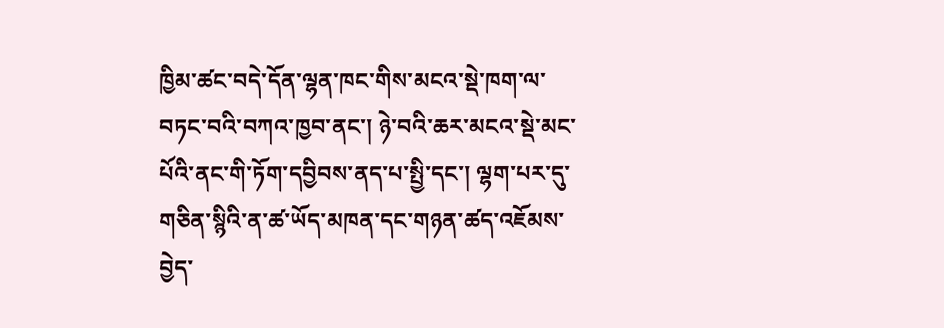ཁྱིམ་ཚང་བདེ་དོན་ལྷན་ཁང་གིས་མངའ་སྡེ་ཁག་ལ་བཏང་བའི་བཀའ་ཁྱབ་ནང་། ཉེ་བའི་ཆར་མངའ་སྡེ་མང་པོའི་ནང་གི་ཏོག་དབྱིབས་ནད་པ་སྤྱི་དང་། ལྷག་པར་དུ་གཅིན་སྙིའི་ན་ཚ་ཡོད་མཁན་དང་གཉན་ཚད་འཇོམས་བྱེད་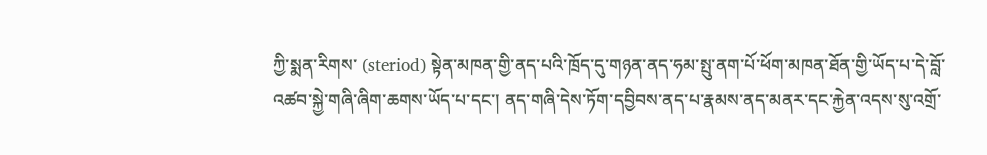ཀྱི་སྨན་རིགས་ (steriod) སྟེན་མཁན་གྱི་ནད་པའི་ཁྲོད་དུ་གཉན་ནད་ཧམ་སྤུ་ནག་པོ་ཕོག་མཁན་ཐོན་གྱི་ཡོད་པ་དེ་བློ་འཚབ་སྐྱེ་གཞི་ཞིག་ཆགས་ཡོད་པ་དང་། ནད་གཞི་དེས་ཏོག་དབྱིབས་ནད་པ་རྣམས་ནད་མནར་དང་རྐྱེན་འདས་སུ་འགྲོ་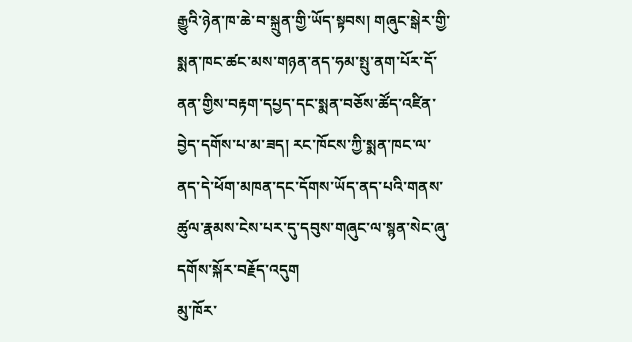རྒྱུའི་ཉེན་ཁ་ཆེ་བ་སྐྲུན་གྱི་ཡོད་སྟབས། གཞུང་སྒེར་གྱི་སྨན་ཁང་ཚང་མས་གཉན་ནད་ཧམ་སྤུ་ནག་པོར་དོ་ནན་གྱིས་བརྟག་དཔྱད་དང་སྨན་བཅོས་ཚོད་འཛིན་བྱེད་དགོས་པ་མ་ཟད། རང་ཁོངས་ཀྱི་སྨན་ཁང་ལ་ནད་དེ་ཕོག་མཁན་དང་དོགས་ཡོད་ནད་པའི་གནས་ཚུལ་རྣམས་ངེས་པར་དུ་དབུས་གཞུང་ལ་སྙན་སེང་ཞུ་དགོས་སྐོར་བརྗོད་འདུག
མུ་ཁོར་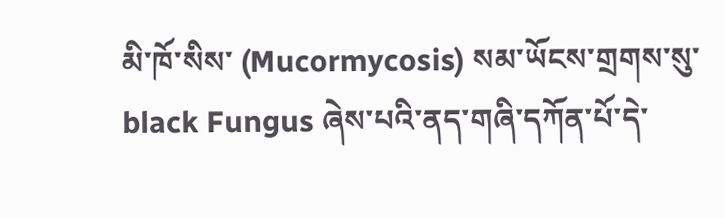མི་ཁོ་སིས་ (Mucormycosis) སམ་ཡོངས་གྲགས་སུ་ black Fungus ཞེས་པའི་ནད་གཞི་དཀོན་པོ་དེ་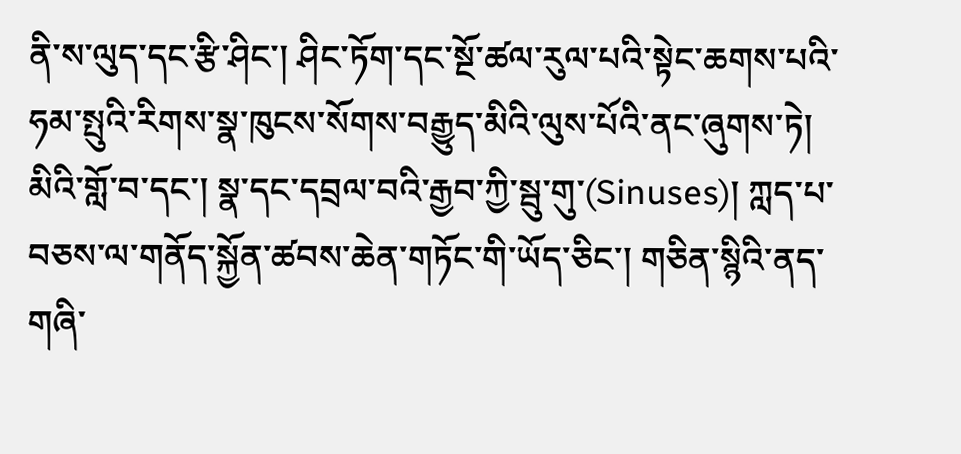ནི་ས་ལུད་དང་རྩི་ཤིང་། ཤིང་ཏོག་དང་སྔོ་ཚལ་རུལ་པའི་སྟེང་ཆགས་པའི་ཧམ་སྤུའི་རིགས་སྣ་ཁུངས་སོགས་བརྒྱུད་མིའི་ལུས་པོའི་ནང་ཞུགས་ཏེ། མིའི་གློ་བ་དང་། སྣ་དང་དབྲལ་བའི་རྒྱབ་ཀྱི་སྦུ་གུ་(Sinuses)། ཀླད་པ་བཅས་ལ་གནོད་སྐྱོན་ཚབས་ཆེན་གཏོང་གི་ཡོད་ཅིང་། གཅིན་སྙིའི་ནད་གཞི་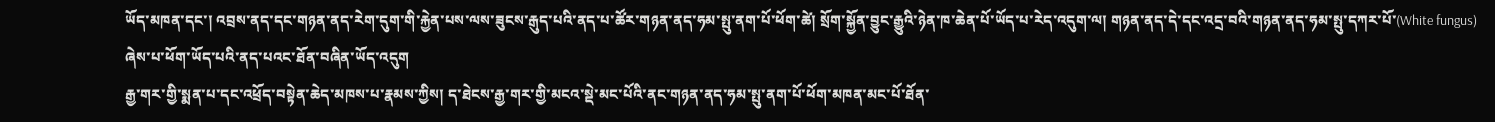ཡོད་མཁན་དང་། འབྲས་ནད་དང་གཉན་ནད་རེག་དུག་གི་རྐྱེན་པས་ལས་ཟུངས་རྒུད་པའི་ནད་པ་ཚོར་གཉན་ནད་ཧམ་སྤུ་ནག་པོ་ཕོག་ཚེ། སྲོག་སྐྱོན་བྱུང་རྒྱུའི་ཉེན་ཁ་ཆེན་པོ་ཡོད་པ་རེད་འདུག་ལ། གཉན་ནད་དེ་དང་འདྲ་བའི་གཉན་ནད་ཧམ་སྤུ་དཀར་པོ་(White fungus) ཞེས་པ་ཕོག་ཡོད་པའི་ནད་པའང་ཐོན་བཞིན་ཡོད་འདུག
རྒྱ་གར་གྱི་སྨན་པ་དང་འཕྲོད་བསྟེན་ཆེད་མཁས་པ་རྣམས་ཀྱིས། ད་ཐེངས་རྒྱ་གར་གྱི་མངའ་སྡེ་མང་པོའི་ནང་གཉན་ནད་ཧམ་སྤུ་ནག་པོ་ཕོག་མཁན་མང་པོ་ཐོན་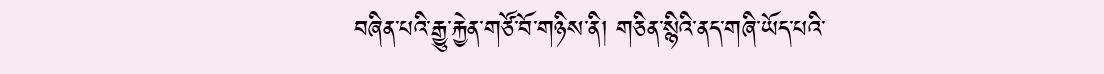བཞིན་པའི་རྒྱུ་རྐྱེན་གཙོ་བོ་གཉིས་ནི། གཅིན་སྙིའི་ནད་གཞི་ཡོད་པའི་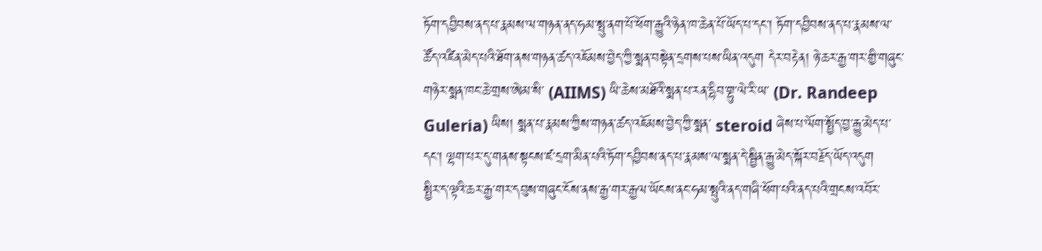ཏོག་དབྱིབས་ནད་པ་རྣམས་ལ་གཉན་ནད་ཧམ་སྤུ་ནག་པོ་ཕོག་རྒྱུའི་ཉེན་ཁ་ཆེན་པོ་ཡོད་པ་དང་། ཏོག་དབྱིབས་ནད་པ་རྣམས་ལ་ཚོད་འཛིན་མེད་པའི་ཐོག་ནས་གཉན་ཚད་འཇོམས་བྱེད་ཀྱི་སྨན་བསྟེན་དྲགས་པས་ཡིན་འདུག དེར་བརྟེན། ཉེ་ཆར་རྒྱ་གར་གྱི་གཞུང་གཉེར་སྨན་ཁང་ཆེ་གྲས་ཨེམ་སི་ (AIIMS) ཡི་ཆེས་མཐོའི་སྨན་པ་རན་དྷིབ་གྷུ་ལེ་རི་ཡ་ (Dr. Randeep Guleria) ཡིས། སྨན་པ་རྣམས་ཀྱིས་གཉན་ཚད་འཇོམས་བྱེད་ཀྱི་སྨན་ steroid ཞེས་པ་ལོག་སྤྱོད་བྱ་རྒྱུ་མེད་པ་དང་། ལྷག་པར་དུ་གནས་སྟངས་ཛ་དྲག་མིན་པའི་ཏོག་དབྱིབས་ནད་པ་རྣམས་ལ་སྨན་དེ་སྦྱིན་རྒྱུ་མེད་སྐོར་བརྗོད་ཡོད་འདུག
སྤྱིར་ད་ལྟའི་ཆར་རྒྱ་གར་དབུས་གཞུང་ངོས་ནས་རྒྱ་གར་རྒྱལ་ཡོངས་ནང་ཧམ་སྤུའི་ནད་གཞི་ཕོག་པའི་ནད་པའི་གྲངས་འབོར་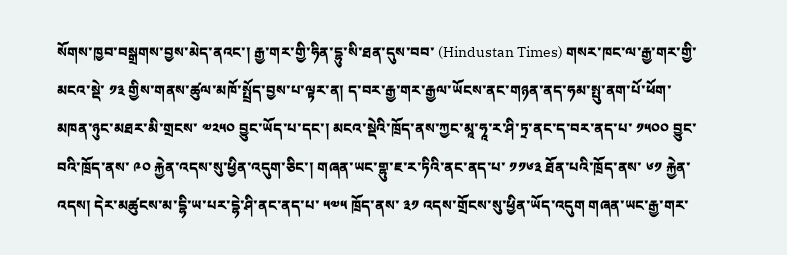སོགས་ཁྱབ་བསྒྲགས་བྱས་མེད་ནའང་། རྒྱ་གར་གྱི་ཧིན་དྷུ་སི་ཐན་དུས་བབ་ (Hindustan Times) གསར་ཁང་ལ་རྒྱ་གར་གྱི་མངའ་སྡེ་ ༡༣ གྱིས་གནས་ཚུལ་མཁོ་སྤྲོད་བྱས་པ་ལྟར་ན། ད་བར་རྒྱ་གར་རྒྱལ་ཡོངས་ནང་གཉན་ནད་ཧམ་སྤུ་ནག་པོ་ཕོག་མཁན་ཉུང་མཐར་མི་གྲངས་ ༧༢༥༠ བྱུང་ཡོད་པ་དང་། མངའ་སྡེའི་ཁྲོད་ནས་ཀྱང་མཱ་ཧཱ་ར་ཤི་ཏྲ་ནང་ད་བར་ནད་པ་ ༡༥༠༠ བྱུང་བའི་ཁྲོད་ནས་ ༩༠ རྐྱེན་འདས་སུ་ཕྱིན་འདུག་ཅིང་། གཞན་ཡང་གྷུ་ཇ་ར་ཏིའི་ནང་ནད་པ་ ༡༡༦༣ ཐོན་པའི་ཁྲོད་ནས་ ༦༡ རྐྱེན་འདས། དེར་མཚུངས་མ་དྷི་ཡ་པར་དྷེ་ཤི་ནང་ནད་པ་ ༥༧༥ ཁྲོད་ནས་ ༣༡ འདས་གྲོངས་སུ་ཕྱིན་ཡོད་འདུག གཞན་ཡང་རྒྱ་གར་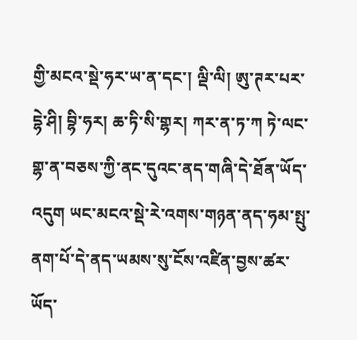གྱི་མངའ་སྡེ་ཧར་ཡ་ན་དང་། ལྡི་ལི། ཨུ་ཊར་པར་དྷེ་ཤི། བྷི་ཧར། ཆ་ཏི་སི་གྷར། ཀར་ན་ཏ་ཀ ཏེ་ལང་གྷ་ན་བཅས་ཀྱི་ནང་དུའང་ནད་གཞི་དེ་ཐོན་ཡོད་འདུག ཡང་མངའ་སྡེ་རེ་འགས་གཉན་ནད་ཧམ་སྤུ་ནག་པོ་དེ་ནད་ཡམས་སུ་ངོས་འཛིན་བྱས་ཚར་ཡོད་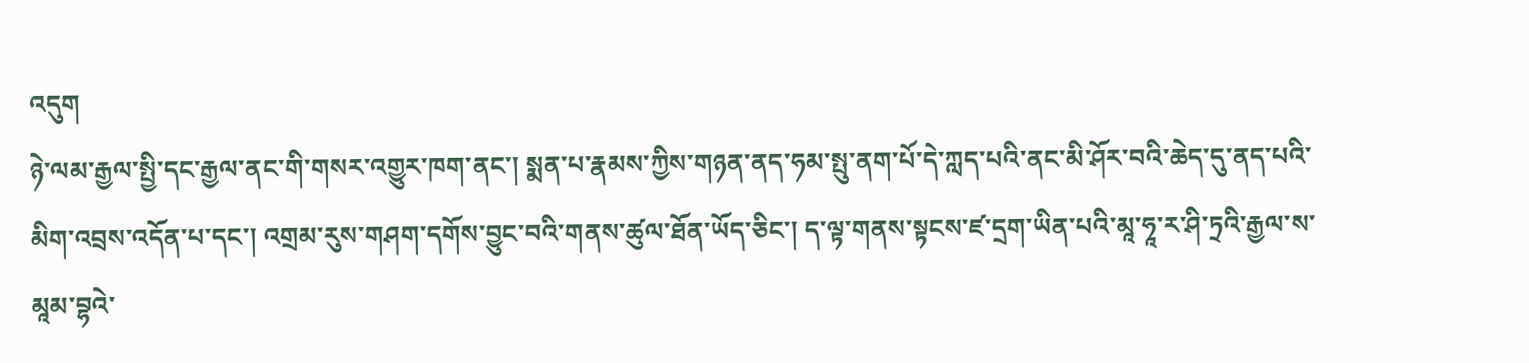འདུག
ཉེ་ལམ་རྒྱལ་སྤྱི་དང་རྒྱལ་ནང་གི་གསར་འགྱུར་ཁག་ནང་། སྨན་པ་རྣམས་ཀྱིས་གཉན་ནད་ཧམ་སྤུ་ནག་པོ་དེ་ཀླད་པའི་ནང་མི་ཤོར་བའི་ཆེད་དུ་ནད་པའི་མིག་འབྲས་འདོན་པ་དང་། འགྲམ་རུས་གཤག་དགོས་བྱུང་བའི་གནས་ཚུལ་ཐོན་ཡོད་ཅིང་། ད་ལྟ་གནས་སྟངས་ཛ་དྲག་ཡིན་པའི་མཱ་ཧཱ་ར་ཤི་ཏྲའི་རྒྱལ་ས་མཱམ་བྷའེ་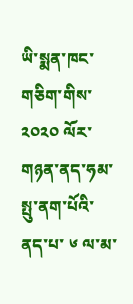ཡི་སྨན་ཁང་གཅིག་གིས་ ༢༠༢༠ ལོར་གཉན་ནད་ཧམ་སྤུ་ནག་པོའི་ནད་པ་ ༦ ལ་མ་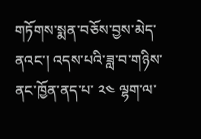གཏོགས་སྨན་བཅོས་བྱས་མེད་ནའང་། འདས་པའི་ཟླ་བ་གཉིས་ནང་ཁྱོན་ནད་པ་ ༢༤ ལྷག་ལ་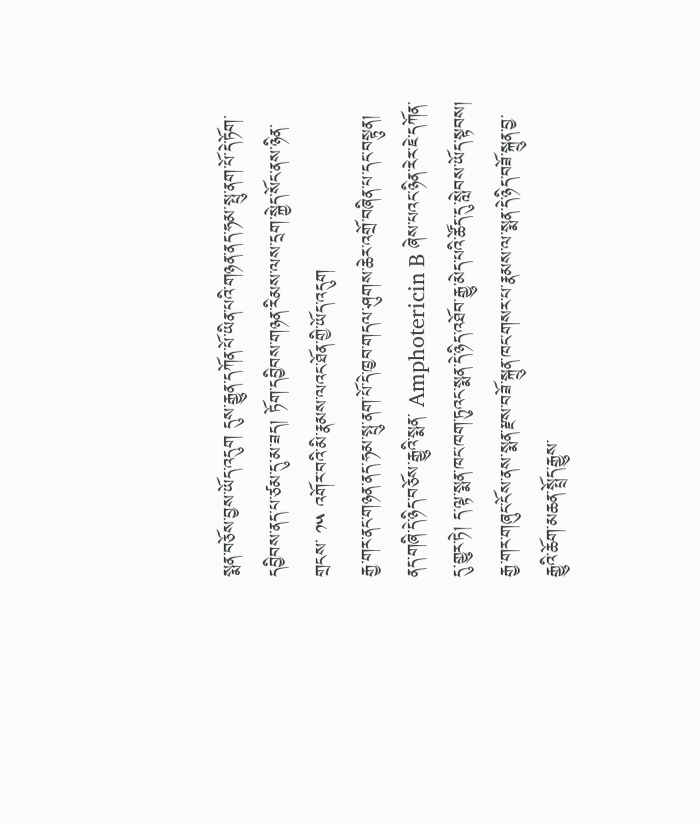སྨན་བཅོས་བྱས་ཡོད་འདུག དུས་རྒྱུན་དཀོན་པོ་ཡིན་པའི་གཉན་ནད་ཧམ་སྤུ་ནག་པོ་དེ་ཏོག་དབྱིབས་ནད་པ་ཙམ་དུ་མ་ཟད། ཏོག་དབྱིབས་གཉན་རིམས་ལས་དྲག་སྐྱེད་སོང་ནས་ཉིན་གྲངས་ ༡༥ འགོར་བའི་མི་རྣམས་ལའང་ཐོན་གྱི་ཡོད་འདུག
རྒྱ་གར་ནང་གཉན་ནད་ཧམ་སྤུ་ནག་པོ་དེ་ཁྱབ་གདལ་ཤུགས་ཆེར་འགྲོ་བཞིན་པ་དང་བསྟུན། ནད་གཞི་དེ་ཉིད་བཅོས་རྒྱུའི་སྨན་ Amphotericin B ཞེས་པའང་ཉིན་རེར་ཇེ་དཀོན་དུ་གྱུར་ཏེ། ད་ལྟ་སྨན་ཁང་ཁག་ཏུའང་སྨན་དེ་ཉིད་འཐོབ་རྒྱུ་མེད་པའི་ཚོད་དུ་སླེབས་ཡོད་སྟབས། རྒྱ་གར་གཞུང་ངོས་ནས་སྨན་རྫས་བཟོ་སྐྲུན་ཁང་གསར་པ་རྣམས་ལ་སྨན་དེ་ཉིད་བཟོ་སྐྲུན་བྱ་རྒྱུའི་ཆོག་མཆན་སྤྲོད་རྒྱུས་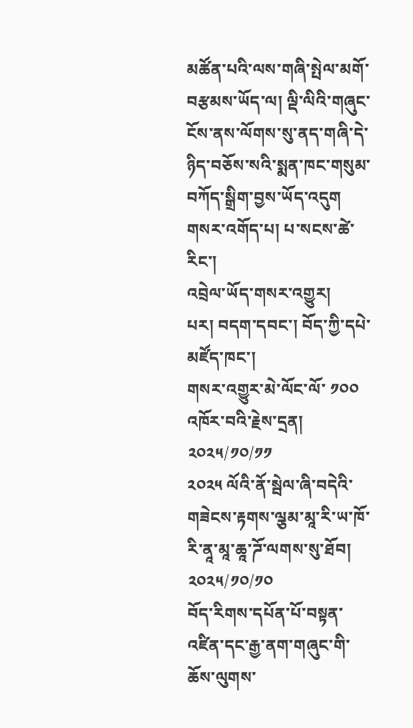མཚོན་པའི་ལས་གཞི་སྤེལ་མགོ་བརྩམས་ཡོད་ལ། ལྡི་ལིའི་གཞུང་ངོས་ནས་ལོགས་སུ་ནད་གཞི་དེ་ཉིད་བཅོས་སའི་སྨན་ཁང་གསུམ་བཀོད་སྒྲིག་བྱས་ཡོད་འདུག
གསར་འགོད་པ། པ་སངས་ཚེ་རིང་།
འབྲེལ་ཡོད་གསར་འགྱུར།
པར། བདག་དབང་། བོད་ཀྱི་དཔེ་མཛོད་ཁང་།
གསར་འགྱུར་མེ་ལོང་ལོ་ ༡༠༠ འཁོར་བའི་རྗེས་དྲན།
༢༠༢༥/༡༠/༡༡
༢༠༢༥ ལོའི་ནོ་སྦེལ་ཞི་བདེའི་གཟེངས་རྟགས་ལྕམ་མཱ་རི་ཡ་ཁོ་རི་ནཱ་མཱ་ཆཱ་ཌོ་ལགས་སུ་ཐོབ།
༢༠༢༥/༡༠/༡༠
བོད་རིགས་དཔོན་པོ་བསྟན་འཛིན་དང་རྒྱ་ནག་གཞུང་གི་ཆོས་ལུགས་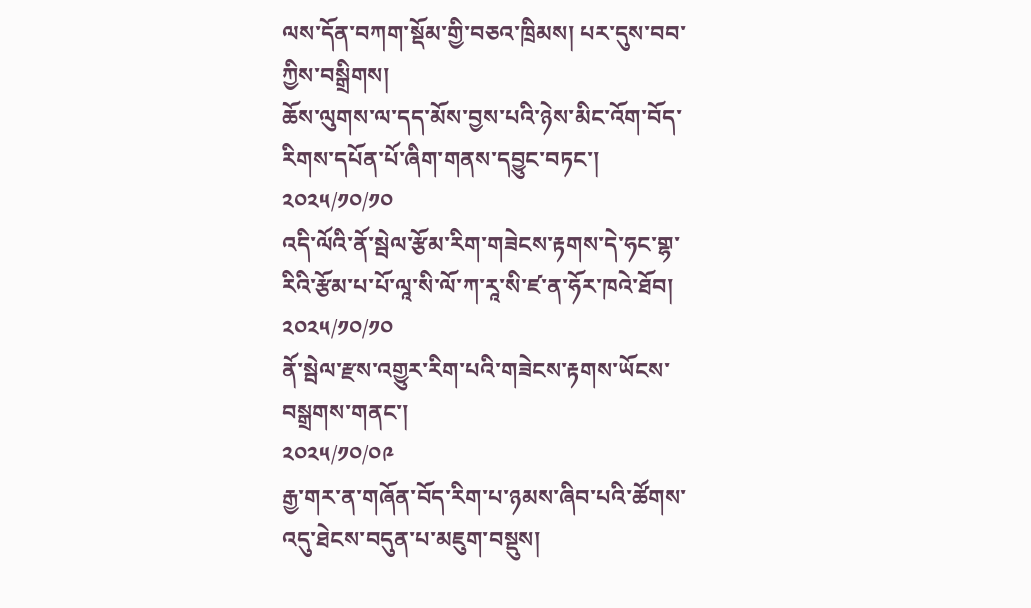ལས་དོན་བཀག་སྡོམ་གྱི་བཅའ་ཁྲིམས། པར་དུས་བབ་ཀྱིས་བསྒྲིགས།
ཆོས་ལུགས་ལ་དད་མོས་བྱས་པའི་ཉེས་མིང་འོག་བོད་རིགས་དཔོན་པོ་ཞིག་གནས་དབྱུང་བཏང་།
༢༠༢༥/༡༠/༡༠
འདི་ལོའི་ནོ་སྦེལ་རྩོམ་རིག་གཟེངས་རྟགས་དེ་ཧང་གྷ་རིའི་རྩོམ་པ་པོ་ལཱ་སི་ལོ་ཀ་རཱ་སི་ཛ་ན་ཧོར་ཁའེ་ཐོབ།
༢༠༢༥/༡༠/༡༠
ནོ་སྦེལ་རྫས་འགྱུར་རིག་པའི་གཟེངས་རྟགས་ཡོངས་བསྒྲགས་གནང་།
༢༠༢༥/༡༠/༠༩
རྒྱ་གར་ན་གཞོན་བོད་རིག་པ་ཉམས་ཞིབ་པའི་ཚོགས་འདུ་ཐེངས་བདུན་པ་མཇུག་བསྡུས།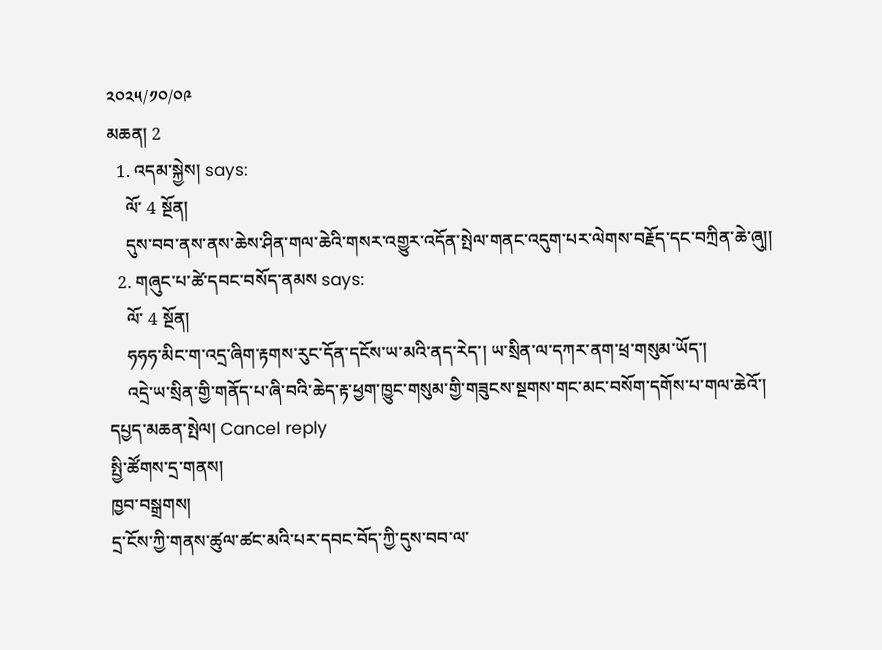༢༠༢༥/༡༠/༠༩
མཆན། 2
  1. འདམ་སྐྱེས། says:
    ལོ་ 4 སྔོན།
    དུས་བབ་ནས་ནས་ཆེས་ཤིན་གལ་ཆེའི་གསར་འགྱུར་འདོན་སྤེལ་གནང་འདུག་པར་ལེགས་བརྗོད་དང་བཀྲིན་ཆེ་ཞུ།།
  2. གཞུང་པ་ཚེ་དབང་བསོད་ནམས says:
    ལོ་ 4 སྔོན།
    ཧཧཧ་མིང་ག་འདྲ་ཞིག་རྟགས་རུང་དོན་དངོས་ཡ་མའི་ནད་རེད་། ཡ་སྲིན་ལ་དཀར་ནག་ཕྲ་གསུམ་ཡོད་།
    འདྲེ་ཡ་སྲིན་གྱི་གནོད་པ་ཞི་བའི་ཆེད་རྟ་ཕྱག་ཁྱུང་གསུམ་གྱི་གཟུངས་སྔགས་གང་མང་བསོག་དགོས་པ་གལ་ཆེའོ་།
དཔྱད་མཆན་སྤེལ། Cancel reply
སྤྱི་ཚོགས་དྲ་གནས།
ཁྱབ་བསྒྲགས།
དྲ་ངོས་ཀྱི་གནས་ཚུལ་ཚང་མའི་པར་དབང་བོད་ཀྱི་དུས་བབ་ལ་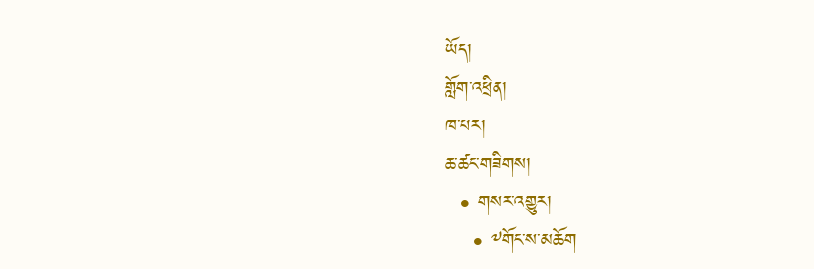ཡོད།
གློག་འཕྲིན།
ཁ་པར།
ཆ་ཚང་གཟིགས།
  • གསར་འགྱུར།
    • ༸གོང་ས་མཆོག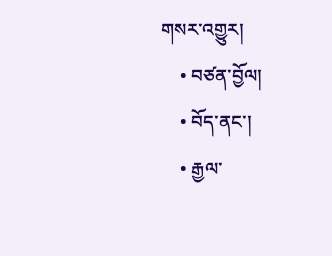གསར་འགྱུར།
    • བཙན་བྱོལ།
    • བོད་ནང་།
    • རྒྱལ་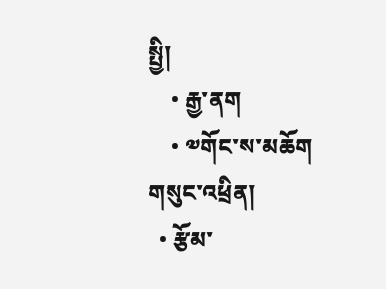སྤྱི།
    • རྒྱ་ནག
    • ༧གོང་ས་མཆོག གསུང་འཕྲིན།
  • རྩོམ་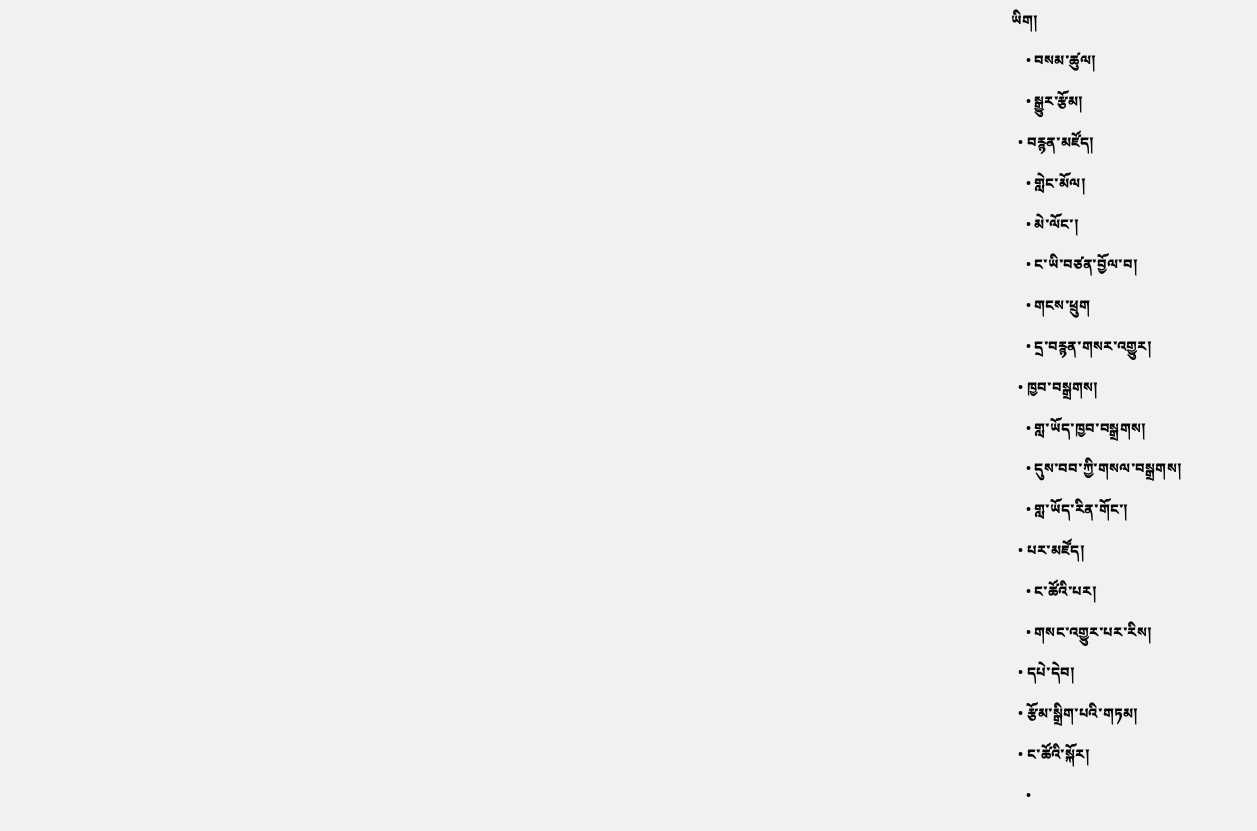ཡིག།
    • བསམ་ཚུལ།
    • སྒྱུར་རྩོམ།
  • བརྙན་མཛོད།
    • གླེང་མོལ།
    • མེ་ལོང་།
    • ང་ཡི་བཙན་བྱོལ་བ།
    • གངས་ཕྲུག
    • དྲ་བརྙན་གསར་འགྱུར།
  • ཁྱབ་བསྒྲགས།
    • གླ་ཡོད་ཁྱབ་བསྒྲགས།
    • དུས་བབ་ཀྱི་གསལ་བསྒྲགས།
    • གླ་ཡོད་རིན་གོང་།
  • པར་མཛོད།
    • ང་ཚོའི་པར།
    • གསང་འགྱུར་པར་རིས།
  • དཔེ་དེབ།
  • རྩོམ་སྒྲིག་པའི་གཏམ།
  • ང་ཚོའི་སྐོར།
    •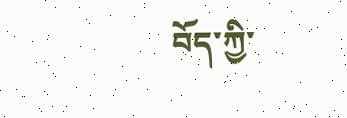བོད་ཀྱི་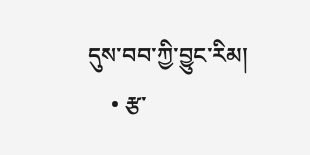དུས་བབ་ཀྱི་བྱུང་རིམ།
    • རྩ་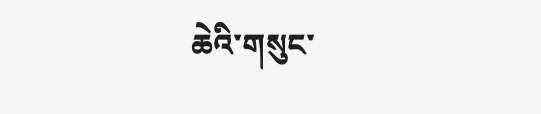ཆེའི་གསུང་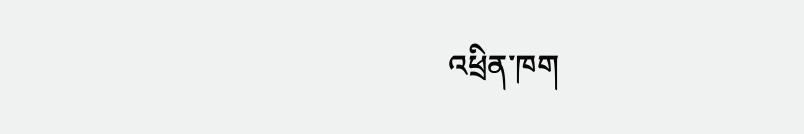འཕྲིན་ཁག